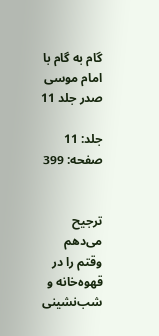گام به گام با امام موسی صدر جلد 11

جلد: 11
صفحه: 399


ترجیح می‌دهم وقتم را در قهوه‌خانه‌ و شب‌نشینی‌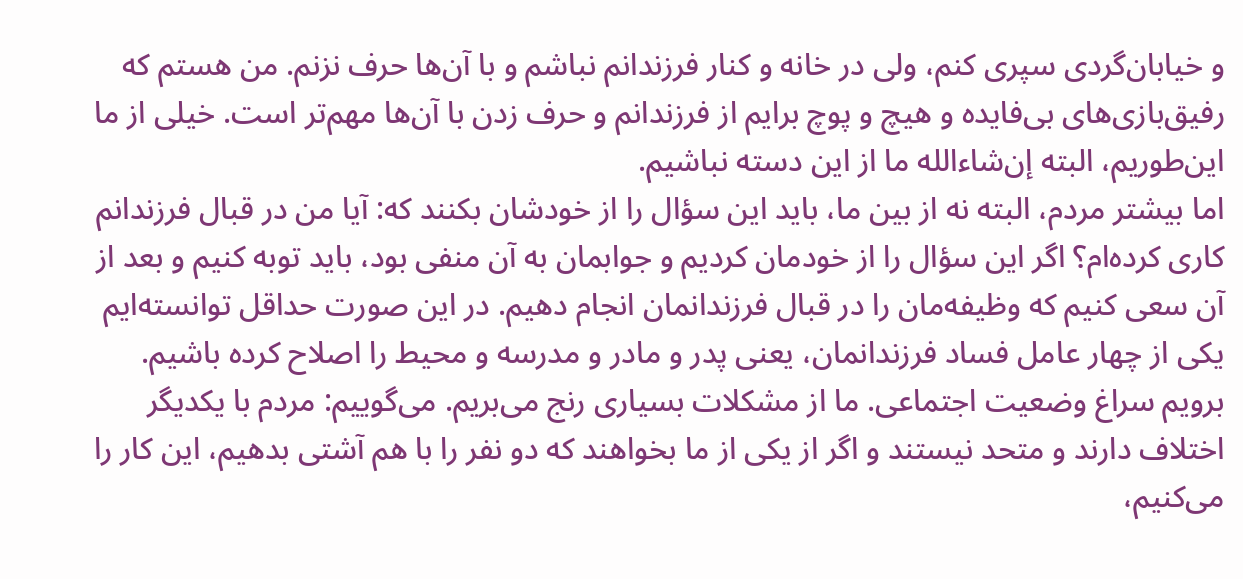و خیابان‌گردی سپری کنم، ولی در خانه و کنار فرزندانم نباشم و با آن‌ها حرف نزنم. من هستم که رفیق‌بازی‌های بی‌فایده و هیچ و پوچ برایم از فرزندانم و حرف زدن با آن‌ها مهم‌تر است. خیلی از ما این‌طوریم، البته إن‌شاء‌الله ما از این دسته نباشیم.
اما بیشتر مردم، البته نه از بین ما، باید این سؤال را از خودشان بکنند که: آیا من در قبال فرزندانم کاری کرده‌ام؟ اگر این سؤال را از خودمان کردیم و جوابمان به آن منفی بود، باید توبه کنیم و بعد از آن سعی کنیم که وظیفه‌مان را در قبال فرزندانمان انجام دهیم. در این صورت حداقل توانسته‌ایم یکی از چهار عامل فساد فرزندانمان، یعنی پدر و مادر و مدرسه و محیط را اصلاح کرده‌ باشیم.
برویم سراغ وضعیت اجتماعی. ما از مشکلات بسیاری رنج می‌بریم. می‌گوییم: مردم با یکدیگر اختلاف دارند و متحد نیستند و اگر از یکی از ما بخواهند که دو نفر را با هم آشتی بدهیم، این کار را می‌کنیم،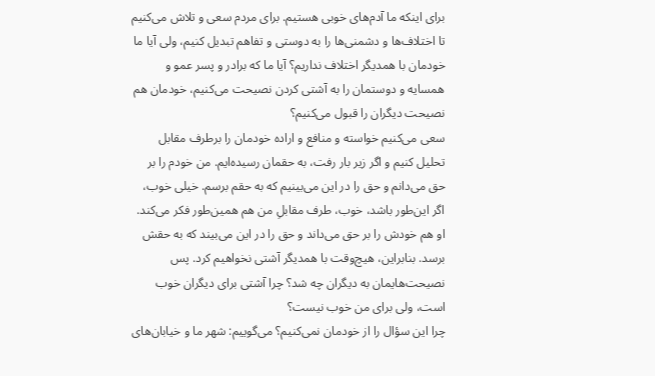برای اینکه ما آدم‌های خوبی هستیم. برای مردم سعی و تلاش می‌کنیم تا اختلاف‌ها و دشمنی‌ها را به دوستی و تفاهم تبدیل کنیم، ولی آیا ما خودمان با همدیگر اختلاف نداریم؟ آیا ما که برادر و پسر عمو و همسایه و دوستمان را به آشتی کردن نصیحت می‌کنیم، خودمان هم نصیحت دیگران را قبول می‌کنیم؟
سعی می‌کنیم خواسته و منافع و اراده خودمان را برطرف مقابل تحلیل ‌کنیم و اگر زیر بار رفت، به حقمان رسیده‌ایم. من خودم را بر حق می‌دانم و حق را در این می‌بینیم که به حقم برسم. خیلی خوب، اگر این‌طور باشد، خوب، طرف مقابلِ من هم همین‌طور فکر می‌کند. او هم خودش را بر حق می‌داند و حق را در این می‌بیند که به حقش برسد. بنابراین، هیچ‌وقت با همدیگر آشتی نخواهیم کرد. پس نصیحت‌هایمان به دیگران چه شد؟ چرا آشتی برای دیگران خوب است، ولی برای من خوب نیست؟
چرا این سؤال را از خودمان نمی‌کنیم؟ می‌گوییم: شهر ما و خیابان‌های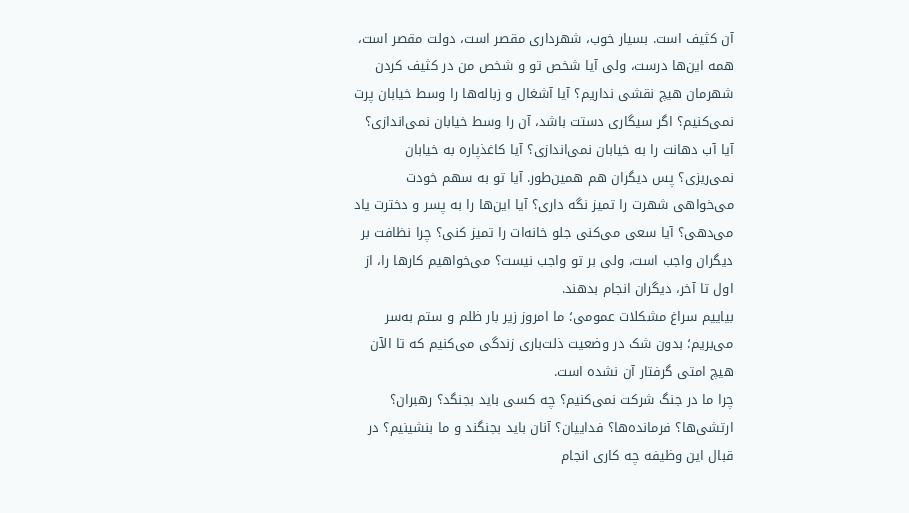آن کثیف است. بسیار خوب، شهرداری مقصر است، دولت مقصر است، همه این‌ها درست،‌ ولی آیا شخص تو و شخص من در کثیف کردن شهرمان هیچ نقشی نداریم؟ آیا آشغال و زباله‌ها را وسط خیابان پرت نمی‌کنیم؟ اگر سیگاری دستت باشد، آن را وسط خیابان نمی‌اندازی؟ آیا آب دهانت را به خیابان نمی‌اندازی؟ آیا کاغذپاره به خیابان نمی‌ریزی؟ پس دیگران هم همین‌طور. آیا تو به سهم خودت می‌خواهی شهرت را تمیز نگه‌ داری؟ آیا این‌ها را به پسر و دخترت یاد می‌دهی؟ آیا سعی می‌کنی جلو خانه‌ات را تمیز کنی؟ چرا نظافت بر دیگران واجب است، ولی بر تو واجب نیست؟ می‌خواهیم کارها را، از اول تا آخر، دیگران انجام بدهند.
بیاییم سراغ مشکلات عمومی؛ ما امروز زیر بار ظلم و ستم به‌سر می‌بریم؛ بدون شک در وضعیت ذلت‌باری زندگی می‌کنیم که تا الآن هیچ امتی گرفتار آن نشده است.
چرا ما در جنگ شرکت نمی‌کنیم؟ چه کسی باید بجنگد؟ رهبران؟ ارتشی‌ها؟ فرمانده‌ها؟ فداییان؟ آنان باید بجنگند و ما بنشینیم؟ در قبال این وظیفه چه کاری انجام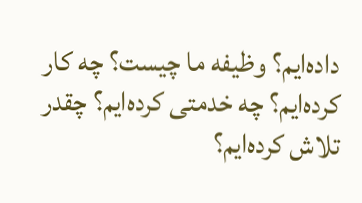داده‌ایم؟ وظیفه ما چیست؟ چه کار کرده‌ایم؟ چه خدمتی کرده‌ایم؟ چقدر تلاش کرده‌ایم؟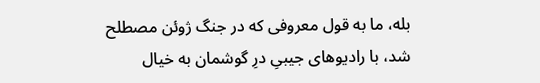بله، ما به قول معروفی که در جنگ ژوئن مصطلح شد، با رادیو‌های جیبیِ درِ گوشمان به خیال